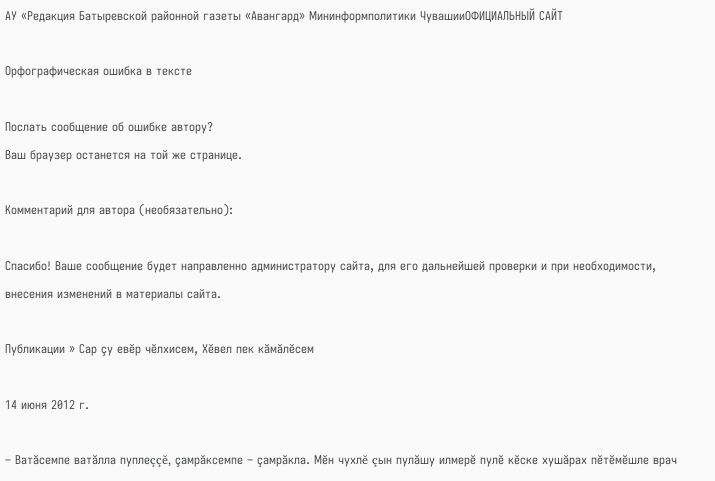АУ «Редакция Батыревской районной газеты «Авангард» Мининформполитики ЧувашииОФИЦИАЛЬНЫЙ САЙТ

Орфографическая ошибка в тексте

Послать сообщение об ошибке автору?
Ваш браузер останется на той же странице.

Комментарий для автора (необязательно):

Спасибо! Ваше сообщение будет направленно администратору сайта, для его дальнейшей проверки и при необходимости, внесения изменений в материалы сайта.

Публикации » Сар çу евĕр чĕлхисем, Хĕвел пек кăмăлĕсем

14 июня 2012 г.

– Ватăсемпе ватăлла пуплеççĕ, çамрăксемпе – çамрăкла. Мĕн чухлĕ çын пулăшу илмерĕ пулĕ кĕске хушăрах пĕтĕмĕшле врач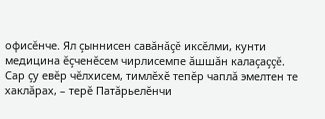офисĕнче. Ял çыннисен савăнăçĕ иксĕлми, кунти медицина ĕçченĕсем чирлисемпе ăшшăн калаçаççĕ. Сар çу евĕр чĕлхисем, тимлĕхĕ тепĕр чаплă эмелтен те хаклăрах, – терĕ Патăрьелĕнчи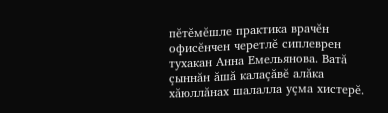пĕтĕмĕшле практика врачĕн офисĕнчен черетлĕ сиплеврен тухакан Анна Емельянова. Ватă çыннăн ăшă калаçăвĕ алăка хăюллăнах шалалла уçма хистерĕ.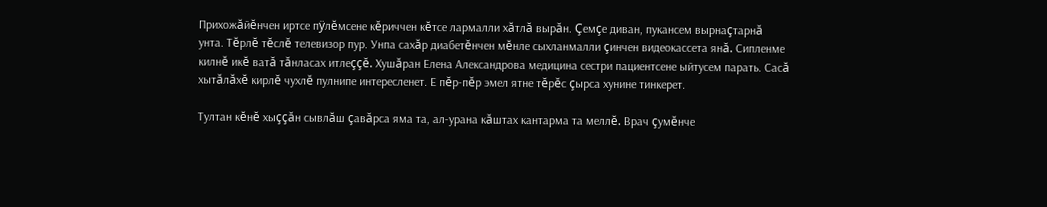Прихожăйĕнчен иртсе пÿлĕмсене кĕриччен кĕтсе лармалли хăтлă вырăн. Çемçе диван, пукансем вырнаçтарнă унта. Тĕрлĕ тĕслĕ телевизор пур. Унпа сахăр диабетĕнчен мĕнле сыхланмалли çинчен видеокассета янă. Сипленме килнĕ икĕ ватă тăнласах итлеççĕ. Хушăран Елена Александрова медицина сестри пациентсене ыйтусем парать. Сасă хытăлăхĕ кирлĕ чухлĕ пулнипе интересленет. Е пĕр-пĕр эмел ятне тĕрĕс çырса хунине тинкерет.

Тултан кĕнĕ хыççăн сывлăш çавăрса яма та, ал-урана кăштах кантарма та меллĕ. Врач çумĕнче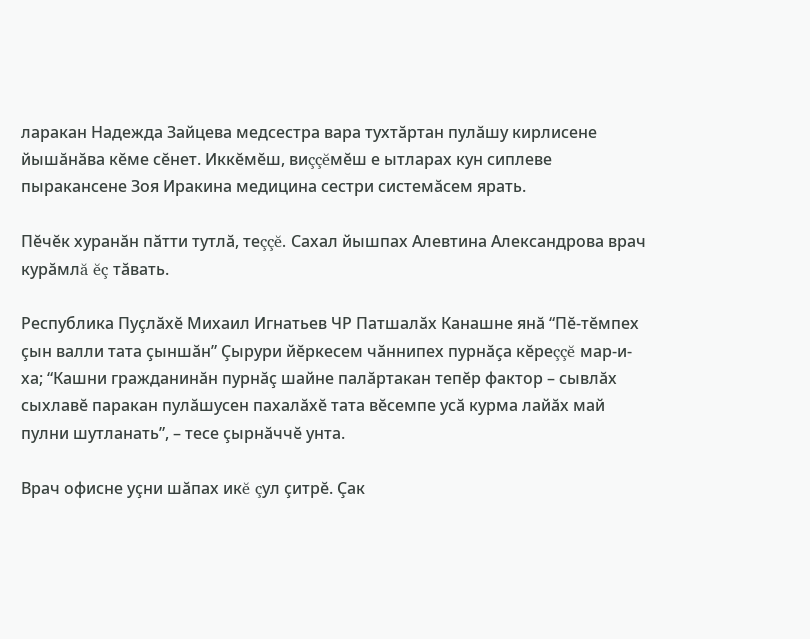ларакан Надежда Зайцева медсестра вара тухтăртан пулăшу кирлисене йышăнăва кĕме сĕнет. Иккĕмĕш, виççĕмĕш е ытларах кун сиплеве пыракансене Зоя Иракина медицина сестри системăсем ярать.

Пĕчĕк хуранăн пăтти тутлă, теççĕ. Сахал йышпах Алевтина Александрова врач курăмлă ĕç тăвать.

Республика Пуçлăхĕ Михаил Игнатьев ЧР Патшалăх Канашне янă “Пĕ-тĕмпех çын валли тата çыншăн” Çырури йĕркесем чăннипех пурнăçа кĕреççĕ мар-и-ха; “Кашни гражданинăн пурнăç шайне палăртакан тепĕр фактор – сывлăх сыхлавĕ паракан пулăшусен пахалăхĕ тата вĕсемпе усă курма лайăх май пулни шутланать”, – тесе çырнăччĕ унта.

Врач офисне уçни шăпах икĕ çул çитрĕ. Çак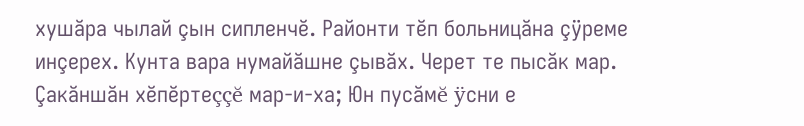хушăра чылай çын сипленчĕ. Районти тĕп больницăна çÿреме инçерех. Кунта вара нумайăшне çывăх. Черет те пысăк мар. Çакăншăн хĕпĕртеççĕ мар-и-ха; Юн пусăмĕ ÿсни е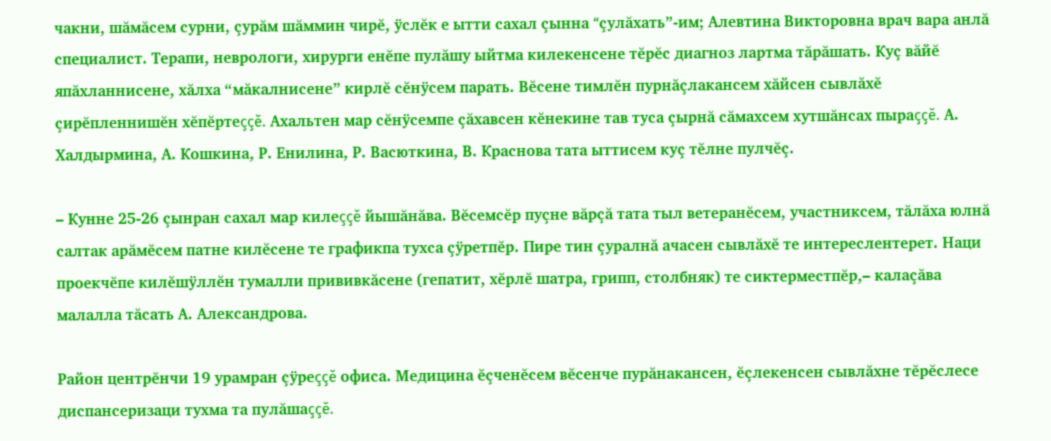чакни, шăмăсем сурни, çурăм шăммин чирĕ, ÿслĕк е ытти сахал çынна “çулăхать”-им; Алевтина Викторовна врач вара анлă специалист. Терапи, неврологи, хирурги енĕпе пулăшу ыйтма килекенсене тĕрĕс диагноз лартма тăрăшать. Куç вăйĕ япăхланнисене, хăлха “мăкалнисене” кирлĕ сĕнÿсем парать. Вĕсене тимлĕн пурнăçлакансем хăйсен сывлăхĕ çирĕпленнишĕн хĕпĕртеççĕ. Ахальтен мар сĕнÿсемпе çăхавсен кĕнекине тав туса çырнă сăмахсем хутшăнсах пыраççĕ. А. Халдырмина, А. Кошкина, Р. Енилина, Р. Васюткина, В. Краснова тата ыттисем куç тĕлне пулчĕç.

– Кунне 25-26 çынран сахал мар килеççĕ йышăнăва. Вĕсемсĕр пуçне вăрçă тата тыл ветеранĕсем, участниксем, тăлăха юлнă салтак арăмĕсем патне килĕсене те графикпа тухса çÿретпĕр. Пире тин çуралнă ачасен сывлăхĕ те интереслентерет. Наци проекчĕпе килĕшÿллĕн тумалли прививкăсене (гепатит, хĕрлĕ шатра, грипп, столбняк) те сиктерместпĕр,– калаçăва малалла тăсать А. Александрова.

Район центрĕнчи 19 урамран çÿреççĕ офиса. Медицина ĕçченĕсем вĕсенче пурăнакансен, ĕçлекенсен сывлăхне тĕрĕслесе диспансеризаци тухма та пулăшаççĕ.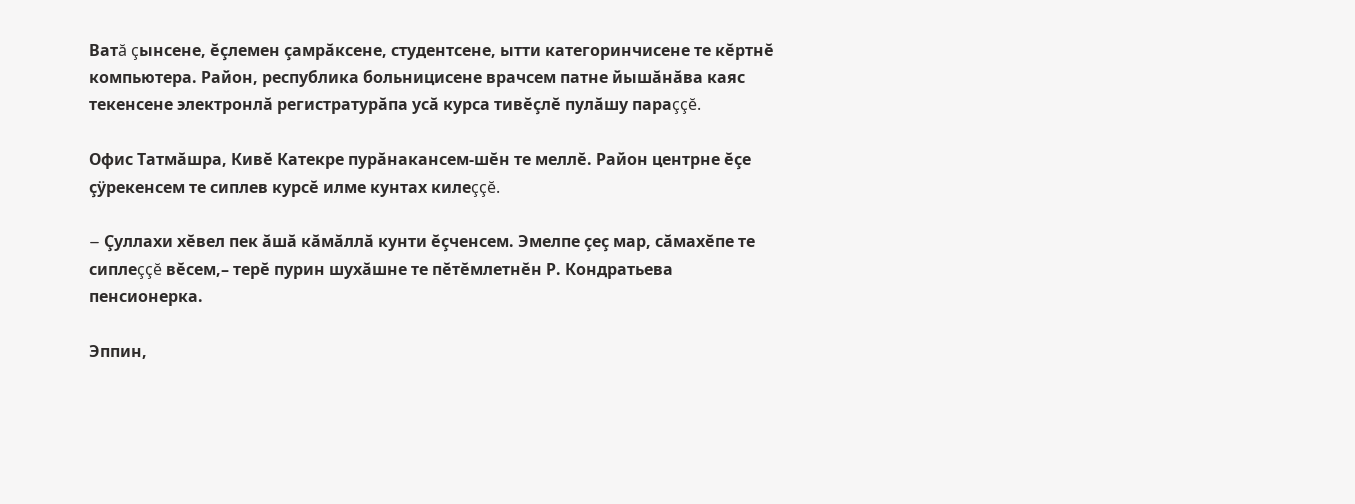Ватă çынсене, ĕçлемен çамрăксене, студентсене, ытти категоринчисене те кĕртнĕ компьютера. Район, республика больницисене врачсем патне йышăнăва каяс текенсене электронлă регистратурăпа усă курса тивĕçлĕ пулăшу параççĕ.

Офис Татмăшра, Кивĕ Катекре пурăнакансем-шĕн те меллĕ. Район центрне ĕçе çÿрекенсем те сиплев курсĕ илме кунтах килеççĕ.

– Çуллахи хĕвел пек ăшă кăмăллă кунти ĕçченсем. Эмелпе çеç мар, сăмахĕпе те сиплеççĕ вĕсем,– терĕ пурин шухăшне те пĕтĕмлетнĕн Р. Кондратьева пенсионерка.

Эппин,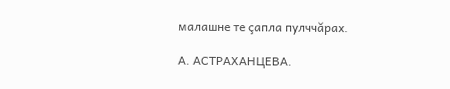малашне те çапла пулччăрах.

А. АСТРАХАНЦЕВА.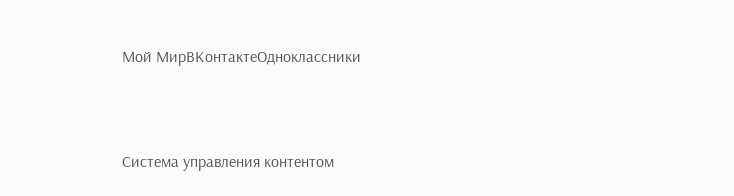Мой МирВКонтактеОдноклассники





Система управления контентом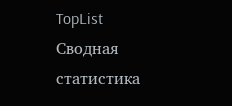TopList Сводная статистика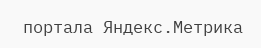портала Яндекс.Метрика